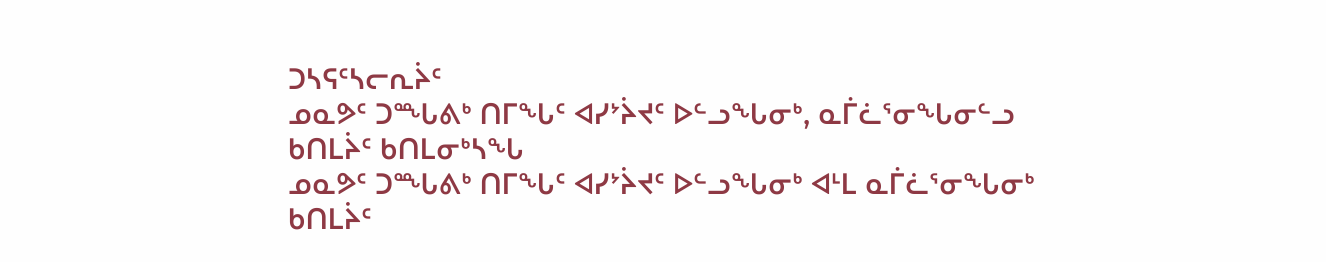ᑐᓴᕋᑦᓴᓕᕆᔩᑦ
ᓄᓇᕗᑦ ᑐᙵᕕᒃ ᑎᒥᖓᑦ ᐊᓯᔾᔩᔪᑦ ᐅᓪᓗᖓᓂᒃ, ᓇᒦᓛᕐᓂᖓᓂᓪᓗ ᑲᑎᒪᔩᑦ ᑲᑎᒪᓂᒃᓴᖓ
ᓄᓇᕗᑦ ᑐᙵᕕᒃ ᑎᒥᖓᑦ ᐊᓯᔾᔩᔪᑦ ᐅᓪᓗᖓᓂᒃ ᐊᒻᒪ ᓇᒦᓛᕐᓂᖓᓂᒃ ᑲᑎᒪᔩᑦ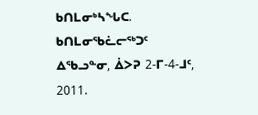ᑲᑎᒪᓂᒃᓴᖓᑕ.
ᑲᑎᒪᓂᖃᓛᓕᖅᑐᑦ ᐃᖃᓗᓐᓂ, ᐄᐳᕈ 2-ᒥ-4-ᒧᑦ, 2011.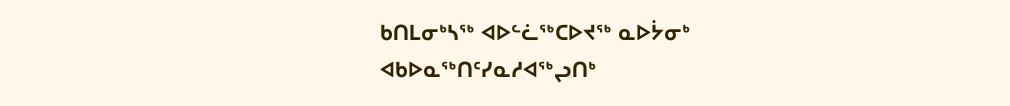ᑲᑎᒪᓂᒃᓴᖅ ᐊᐅᓪᓛᖅᑕᐅᔪᖅ ᓇᐅᔮᓂᒃ ᐊᑲᐅᓇᖅᑎᑦᓯᓇᓱᐊᖅᖢᑎᒃ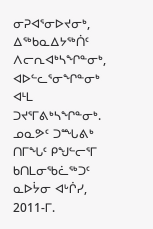ᓂᕈᐊᕐᓂᐅᔪᓂᒃ, ᐃᖅᑲᓇᐃᔭᖅᑏᑦ ᐱᓕᕆᐊᒃᓴᖏᓐᓂᒃ, ᐊᐅᓪᓚᕐᓂᖏᓐᓂᒃ ᐊᒻᒪ ᑐᔪᕐᒥᕕᒃᓴᖏᓐᓂᒃ.
ᓄᓇᕗᑦ ᑐᙵᕕᒃ ᑎᒥᖓᑦ ᑭᖑᓪᓕᕐᒥ ᑲᑎᒪᓂᖃᓛᖅᑐᑦ ᓇᐅᔮᓂ ᐊᒡᒌᓯ, 2011-ᒥ.